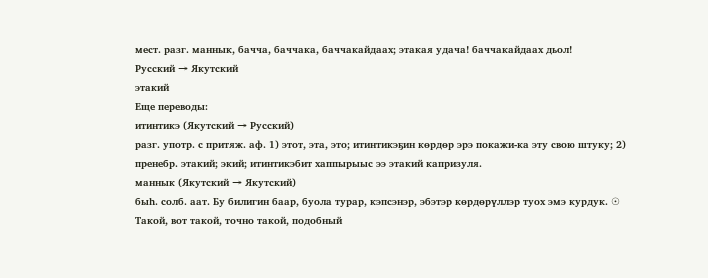мест. разг. маннык, бачча, баччака, баччакайдаах; этакая удача! баччакайдаах дьол!
Русский → Якутский
этакий
Еще переводы:
итинтикэ (Якутский → Русский)
разг. употр. с притяж. аф. 1) этот, эта, это; итинтикэҕин көрдөр эрэ покажи-ка эту свою штуку; 2) пренебр. этакий; экий; итинтикэбит хаппырыыс ээ этакий капризуля.
маннык (Якутский → Якутский)
быһ. солб. аат. Бу билигин баар, буола турар, кэпсэнэр, эбэтэр көрдөрүллэр туох эмэ курдук. ☉ Такой, вот такой, точно такой, подобный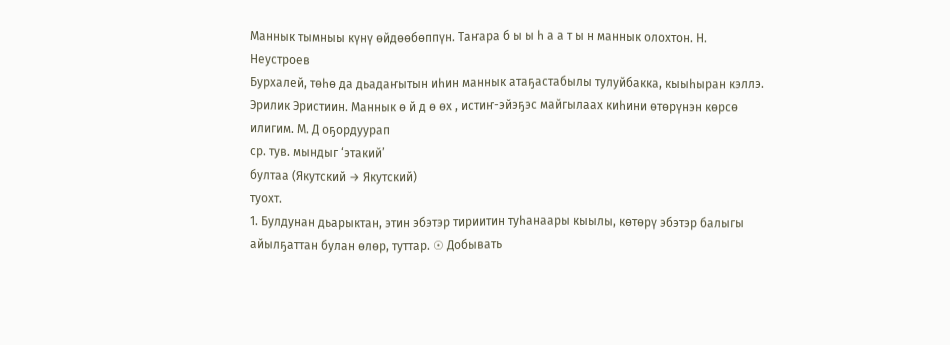Маннык тымныы күнү өйдөөбөппүн. Таҥара б ы ы һ а а т ы н маннык олохтон. Н. Неустроев
Бурхалей, төһө да дьадаҥытын иһин маннык атаҕастабылы тулуйбакка, кыыһыран кэллэ. Эрилик Эристиин. Маннык ө й д ө өх , истиҥ-эйэҕэс майгылаах киһини өтөрүнэн көрсө илигим. М. Д оҕордуурап
ср. тув. мындыг ‘этакий’
бултаа (Якутский → Якутский)
туохт.
1. Булдунан дьарыктан, этин эбэтэр тириитин туһанаары кыылы, көтөрү эбэтэр балыгы айылҕаттан булан өлөр, туттар. ☉ Добывать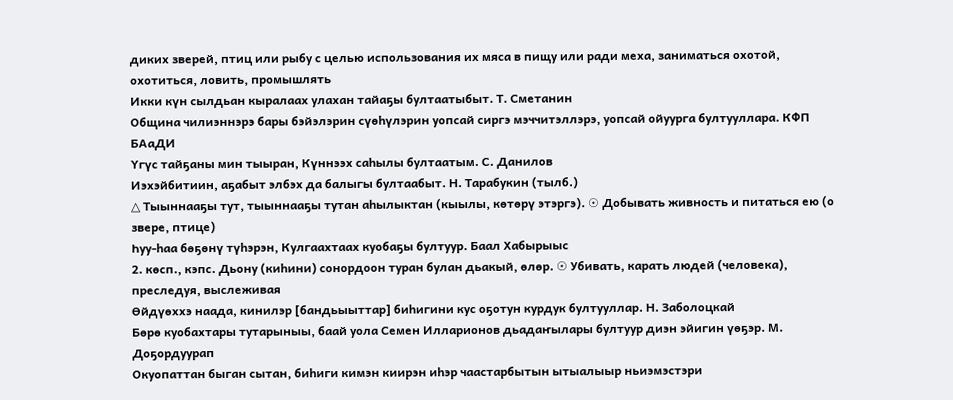диких зверей, птиц или рыбу с целью использования их мяса в пищу или ради меха, заниматься охотой, охотиться, ловить, промышлять
Икки күн сылдьан кыралаах улахан тайаҕы бултаатыбыт. Т. Сметанин
Община чилиэннэрэ бары бэйэлэрин сүөһүлэрин уопсай сиргэ мэччитэллэрэ, уопсай ойуурга бултууллара. КФП БАаДИ
Үгүс тайҕаны мин тыыран, Күннээх саһылы бултаатым. С. Данилов
Иэхэйбитиин, аҕабыт элбэх да балыгы бултаабыт. Н. Тарабукин (тылб.)
△ Тыыннааҕы тут, тыыннааҕы тутан аһылыктан (кыылы, көтөрү этэргэ). ☉ Добывать живность и питаться ею (о звере, птице)
Һуу-һаа бөҕөнү түһэрэн, Кулгаахтаах куобаҕы бултуур. Баал Хабырыыс
2. көсп., кэпс. Дьону (киһини) сонордоон туран булан дьакый, өлөр. ☉ Убивать, карать людей (человека), преследуя, выслеживая
Өйдүөххэ наада, кинилэр [бандьыыттар] биһигини кус оҕотун курдук бултууллар. Н. Заболоцкай
Бөрө куобахтары тутарыныы, баай уола Семен Илларионов дьадаҥылары бултуур диэн эйигин үөҕэр. М. Доҕордуурап
Окуопаттан быган сытан, биһиги кимэн киирэн иһэр чаастарбытын ытыалыыр ньиэмэстэри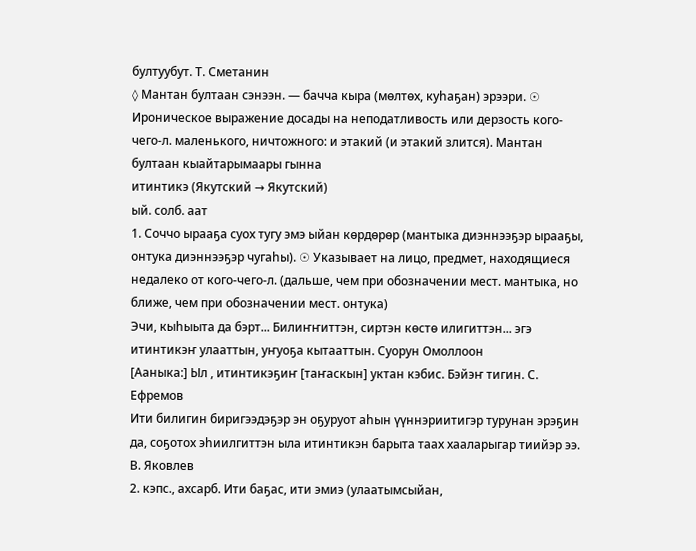бултуубут. Т. Сметанин
◊ Мантан бултаан сэнээн. — бачча кыра (мөлтөх, куһаҕан) эрээри. ☉ Ироническое выражение досады на неподатливость или дерзость кого-чего-л. маленького, ничтожного: и этакий (и этакий злится). Мантан бултаан кыайтарымаары гынна
итинтикэ (Якутский → Якутский)
ый. солб. аат
1. Соччо ырааҕа суох тугу эмэ ыйан көрдөрөр (мантыка диэннээҕэр ырааҕы, онтука диэннээҕэр чугаһы). ☉ Указывает на лицо, предмет, находящиеся недалеко от кого-чего-л. (дальше, чем при обозначении мест. мантыка, но ближе, чем при обозначении мест. онтука)
Эчи, кыһыыта да бэрт... Билиҥҥиттэн, сиртэн көстө илигиттэн... эгэ итинтикэҥ улааттын, уҥуоҕа кытааттын. Суорун Омоллоон
[Ааныка:] Ыл , итинтикэҕиҥ [таҥаскын] уктан кэбис. Бэйэҥ тигин. С. Ефремов
Ити билигин биригээдэҕэр эн оҕуруот аһын үүннэриитигэр турунан эрэҕин да, соҕотох эһиилгиттэн ыла итинтикэн барыта таах хааларыгар тиийэр ээ. В. Яковлев
2. кэпс., ахсарб. Ити баҕас, ити эмиэ (улаатымсыйан,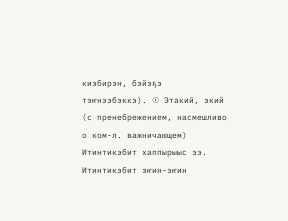киэбирэн, бэйэҕэ тэҥнээбэккэ). ☉ Этакий, экий (с пренебрежением, насмешливо о ком-л. важничающем)
Итинтикэбит хаппырыыс ээ. Итинтикэбит эҥин-эҥин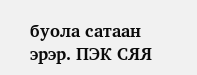буола сатаан эрэр. ПЭК СЯЯ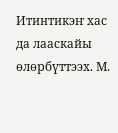Итинтикэҥ хас да лааскайы өлөрбүттээх. М.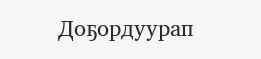Доҕордуурап